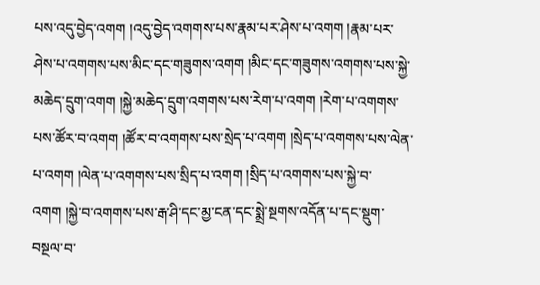པས་འདུ་བྱེད་འགག །འདུ་བྱེད་འགགས་པས་རྣམ་པར་ཤེས་པ་འགག །རྣམ་པར་ཤེས་པ་འགགས་པས་མིང་དང་གཟུགས་འགག །མིང་དང་གཟུགས་འགགས་པས་སྐྱེ་མཆེད་དྲུག་འགག །སྐྱེ་མཆེད་དྲུག་འགགས་པས་རེག་པ་འགག །རེག་པ་འགགས་པས་ཚོར་བ་འགག །ཚོར་བ་འགགས་པས་སྲེད་པ་འགག །སྲེད་པ་འགགས་པས་ལེན་པ་འགག །ལེན་པ་འགགས་པས་སྲིད་པ་འགག །སྲིད་པ་འགགས་པས་སྐྱེ་བ་འགག །སྐྱེ་བ་འགགས་པས་རྒ་ཤི་དང་མྱ་ངན་དང་སྨྲེ་སྔགས་འདོན་པ་དང་སྡུག་བསྔལ་བ་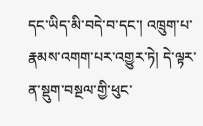དང་ཡིད་མི་བདེ་བ་དང་། འཁྲུག་པ་རྣམས་འགག་པར་འགྱུར་ཏེ། དེ་ལྟར་ན་སྡུག་བསྔལ་གྱི་ཕུང་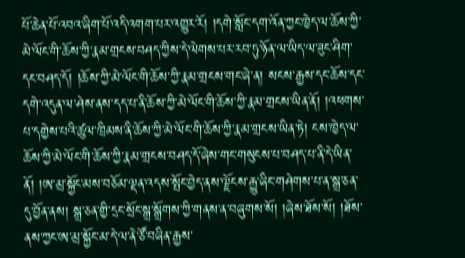པོ་ཆེན་པོ་འབའ་ཞིག་པོ་འདི་འགག་པར་འགྱུར་རོ། །དགེ་སློང་དག་འོན་ཀྱང་ཁྱེད་ལ་ཆོས་ཀྱི་མེ་ལོང་གི་ཆོས་ཀྱི་རྣམ་གྲངས་བཤད་ཀྱིས་དེ་ལེགས་པར་རབ་ཏུ་ཉོན་ལ་ཡིད་ལ་ཟུང་ཤིག་དང་བཤད་དོ། །ཆོས་ཀྱི་མེ་ལོང་གི་ཆོས་ཀྱི་རྣམ་གྲངས་གང་ཞེ་ན། སངས་རྒྱས་དང་ཆོས་དང་དགེ་འདུན་ལ་ཤེས་ནས་དད་པ་ནི་ཆོས་ཀྱི་མེ་ལོང་གི་ཆོས་ཀྱི་རྣམ་གྲངས་ཡིན་ནོ། །འཕགས་པ་དགྱེས་པའི་ཚུལ་ཁྲིམས་ནི་ཆོས་ཀྱི་མེ་ལོང་གི་ཆོས་ཀྱི་རྣམ་གྲངས་ཡིན་ཏེ། ངས་ཁྱེད་ལ་ཆོས་ཀྱི་མེ་ལོང་གི་ཆོས་ཀྱི་རྣམ་གྲངས་བཤད་དོ་ཞེས་གང་གསུངས་པ་བཤད་པ་ནི་དེ་ཡིན་ནོ། །ཨ་མྲ་སྐྱོང་མས་བཅོམ་ལྡན་འདས་སྤོང་བྱེད་ནས་ལྗོངས་རྒྱུ་ཞིང་གཤེགས་པ་ན་སྒྲ་ཅན་དུ་བྱོན་ནས། སྒྲ་ཅན་གྱི་དྲང་སྲོང་སྒྲ་སྒྲོགས་ཀྱི་གནས་ན་བཞུགས་སོ། །ཞེས་ཐོས་སོ། །ཐོས་ནས་ཀྱང་ཨ་མྲ་སྐྱོང་མ་དེ་ལ་ནེ་ཙོ་བཞིན་རྒྱས་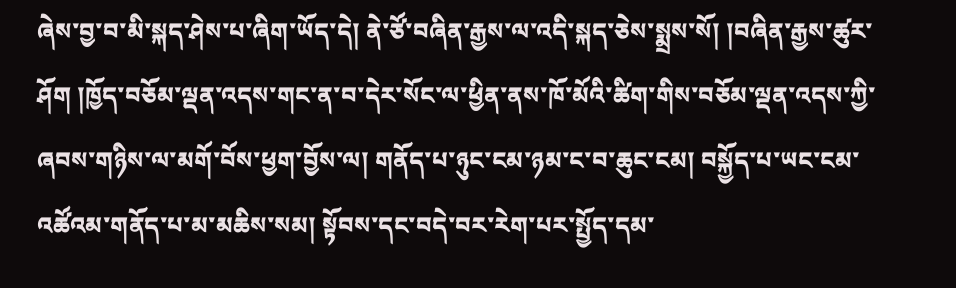ཞེས་བྱ་བ་མི་སྐད་ཤེས་པ་ཞིག་ཡོད་དེ། ནེ་ཙོ་བཞིན་རྒྱས་ལ་འདི་སྐད་ཅེས་སྨྲས་སོ། །བཞིན་རྒྱས་ཚུར་ཤོག །ཁྱོད་བཅོམ་ལྡན་འདས་གང་ན་བ་དེར་སོང་ལ་ཕྱིན་ནས་ཁོ་མོའི་ཚིག་གིས་བཅོམ་ལྡན་འདས་ཀྱི་ཞབས་གཉིས་ལ་མགོ་བོས་ཕྱག་བྱོས་ལ། གནོད་པ་ཉུང་ངམ་ཉམ་ང་བ་ཆུང་ངམ། བསྐྱོད་པ་ཡང་ངམ་འཚོའམ་གནོད་པ་མ་མཆིས་སམ། སྟོབས་དང་བདེ་བར་རེག་པར་སྤྱོད་དམ་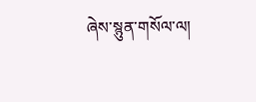ཞེས་སྙུན་གསོལ་ལ།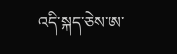འདི་སྐད་ཅེས་ཨ་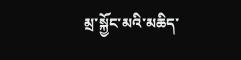མྲ་སྐྱོང་མའི་མཆིད་